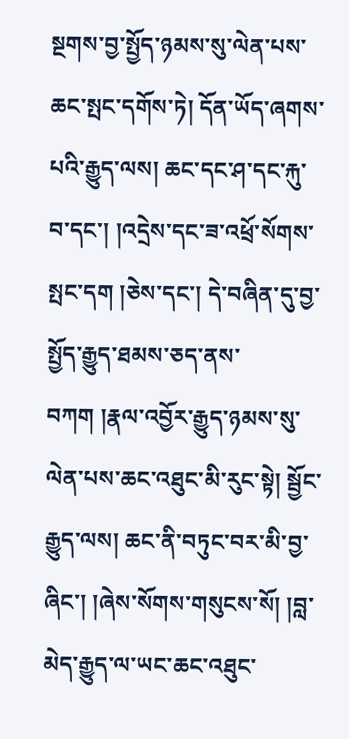སྔགས་བྱ་སྤྱོད་ཉམས་སུ་ལེན་པས་ཆང་སྤང་དགོས་ཏེ། དོན་ཡོད་ཞགས་པའི་རྒྱུད་ལས། ཆང་དང་ཤ་དང་རྐུ་བ་དང་། །འདྲེས་དང་ཟ་འཕྲོ་སོགས་སྤང་དག །ཅེས་དང་། དེ་བཞིན་དུ་བྱ་སྤྱོད་རྒྱུད་ཐམས་ཅད་ནས་བཀག །རྣལ་འབྱོར་རྒྱུད་ཉམས་སུ་ལེན་པས་ཆང་འཐུང་མི་རུང་སྟེ། སྦྱོང་རྒྱུད་ལས། ཆང་ནི་བཏུང་བར་མི་བྱ་ཞིང་། །ཞེས་སོགས་གསུངས་སོ། །བླ་མེད་རྒྱུད་ལ་ཡང་ཆང་འཐུང་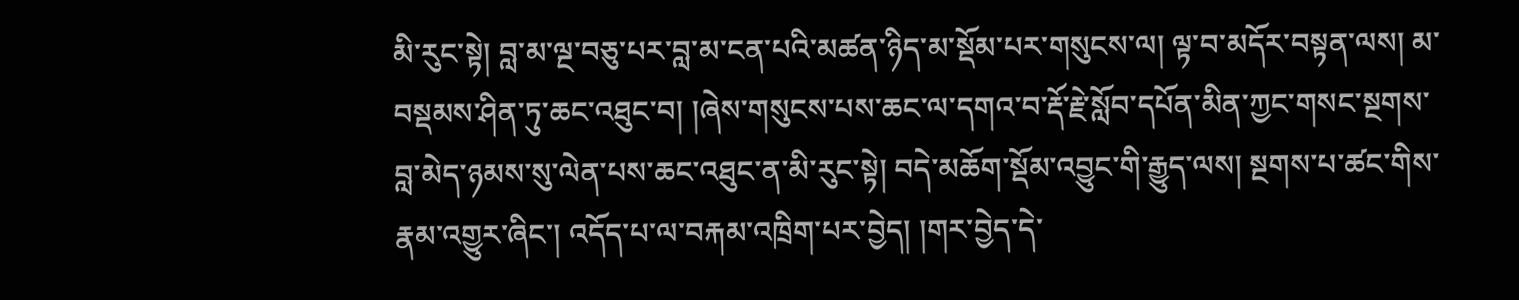མི་རུང་སྟེ། བླ་མ་ལྔ་བཅུ་པར་བླ་མ་ངན་པའི་མཚན་ཉིད་མ་སྡོམ་པར་གསུངས་ལ། ལྟ་བ་མདོར་བསྟན་ལས། མ་བསྡམས་ཤིན་ཏུ་ཆང་འཐུང་བ། །ཞེས་གསུངས་པས་ཆང་ལ་དགའ་བ་རྡོ་རྗེ་སློབ་དཔོན་མིན་ཀྱང་གསང་སྔགས་བླ་མེད་ཉམས་སུ་ལེན་པས་ཆང་འཐུང་ན་མི་རུང་སྟེ། བདེ་མཆོག་སྡོམ་འབྱུང་གི་རྒྱུད་ལས། སྔགས་པ་ཚང་གིས་རྣམ་འགྱུར་ཞིང་། འདོད་པ་ལ་བརྐམ་འཁྲིག་པར་བྱེད། །གར་བྱེད་དེ་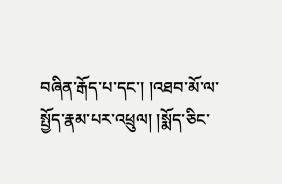བཞིན་རྒོད་པ་དང་། །འཐབ་མོ་ལ་སྤྱོད་རྣམ་པར་འཕྲུལ། །སྨོད་ཅིང་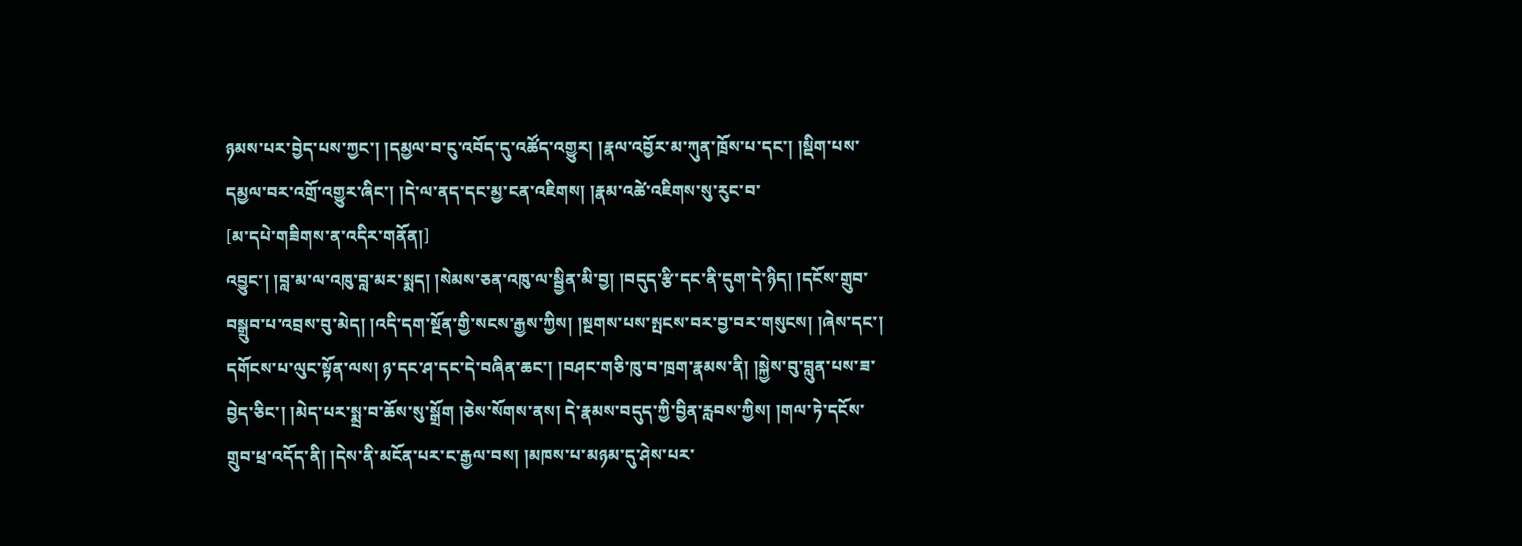ཉམས་པར་བྱེད་པས་ཀྱང་། །དམྱལ་བ་ངུ་འབོད་དུ་འཚོད་འགྱུར། །རྣལ་འབྱོར་མ་ཀུན་ཁྲོས་པ་དང་། །སྡིག་པས་དམྱལ་བར་འགྲོ་འགྱུར་ཞིང་། །དེ་ལ་ནད་དང་མྱ་ངན་འཇིགས། །རྣམ་འཚེ་འཇིགས་སུ་རུང་བ་
[མ་དཔེ་གཟིགས་ན་འདིར་གནོན།]
འབྱུང་། །བླ་མ་ལ་འཁུ་བླ་མར་སྨད། །སེམས་ཅན་འཁུ་ལ་སྦྱིན་མི་བྱ། །བདུད་རྩི་དང་ནི་དུག་དེ་ཉིད། །དངོས་གྲུབ་བསྒྲུབ་པ་འབྲས་བུ་མེད། །འདི་དག་སྔོན་གྱི་སངས་རྒྱས་ཀྱིས། །སྔགས་པས་སྤངས་བར་བྱ་བར་གསུངས། །ཞེས་དང་། དགོངས་པ་ལུང་སྟོན་ལས། ཉ་དང་ཤ་དང་དེ་བཞིན་ཆང་། །བཤང་གཅི་ཁུ་བ་ཁྲག་རྣམས་ནི། །སྐྱེས་བུ་བླུན་པས་ཟ་བྱེད་ཅིང་། །མེད་པར་སྨྲ་བ་ཆོས་སུ་སྒྲོག །ཅེས་སོགས་ནས། དེ་རྣམས་བདུད་ཀྱི་བྱིན་རླབས་ཀྱིས། །གལ་ཏེ་དངོས་གྲུབ་ཕྲ་འདོད་ནི། །དེས་ནི་མངོན་པར་ང་རྒྱལ་བས། །མཁས་པ་མཉམ་དུ་ཤེས་པར་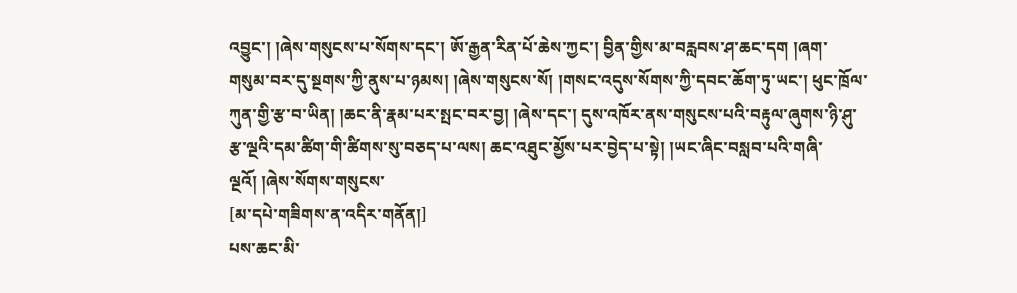འབྱུང་། །ཞེས་གསུངས་པ་སོགས་དང་། ཨོ་རྒྱན་རིན་པོ་ཆེས་ཀྱང་། བྱིན་གྱིས་མ་བརླབས་ཤ་ཆང་དག །ཞག་གསུམ་བར་དུ་སྔགས་ཀྱི་ནུས་པ་ཉམས། །ཞེས་གསུངས་སོ། །གསང་འདུས་སོགས་ཀྱི་དབང་ཆོག་ཏུ་ཡང་། ཕུང་ཁྲོལ་ཀུན་གྱི་རྩ་བ་ཡིན། །ཆང་ནི་རྣམ་པར་སྤང་བར་བྱ། །ཞེས་དང་། དུས་འཁོར་ནས་གསུངས་པའི་བརྟུལ་ཞུགས་ཉི་ཤུ་རྩ་ལྔའི་དམ་ཚིག་གི་ཚིགས་སུ་བཅད་པ་ལས། ཆང་འཐུང་མྱོས་པར་བྱེད་པ་སྟེ། །ཡང་ཞིང་བསླབ་པའི་གཞི་ལྔའོ། །ཞེས་སོགས་གསུངས་
[མ་དཔེ་གཟིགས་ན་འདིར་གནོན།]
པས་ཆང་མི་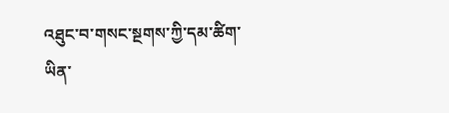འཐུང་བ་གསང་སྔགས་ཀྱི་དམ་ཚིག་ཡིན་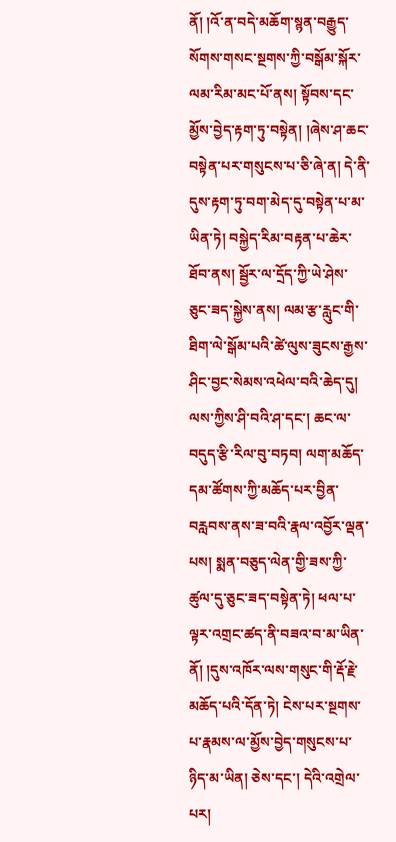ནོ། །འོ་ན་བདེ་མཆོག་སྙན་བརྒྱུད་སོགས་གསང་སྔགས་ཀྱི་བསྒོམ་སྐོར་ལམ་རིམ་མང་པོ་ནས། སྟོབས་དང་མྱོས་བྱེད་རྟག་ཏུ་བསྟེན། །ཞེས་ཤ་ཆང་བསྟེན་པར་གསུངས་པ་ཅི་ཞེ་ན། དེ་ནི་དུས་རྟག་ཏུ་བག་མེད་དུ་བསྟེན་པ་མ་ཡིན་ཏེ། བསྐྱེད་རིམ་བརྟན་པ་ཆེར་ཐོབ་ནས། སྦྱོར་ལ་དྲོད་ཀྱི་ཡེ་ཤེས་ཅུང་ཟད་སྐྱེས་ནས། ལམ་རྩ་རླུང་གི་ཐིག་ལེ་སྒོམ་པའི་ཚེ་ལུས་ཟུངས་རྒྱས་ཤིང་བྱང་སེམས་འཕེལ་བའི་ཆེད་དུ། ལས་ཀྱིས་ཤི་བའི་ཤ་དང་། ཆང་ལ་བདུད་རྩི་རིལ་བུ་བཏབ། ལག་མཆོད་དམ་ཚོགས་ཀྱི་མཆོད་པར་བྱིན་བརླབས་ནས་ཟ་བའི་རྣལ་འབྱོར་ལྡན་པས། སྨན་བཅུད་ལེན་གྱི་ཟས་ཀྱི་ཚུལ་དུ་ཅུང་ཟད་བསྟེན་ཏེ། ཕལ་པ་ལྟར་འགྲང་ཚད་ནི་བཟའ་བ་མ་ཡིན་ནོ། །དུས་འཁོར་ལས་གསུང་གི་རྡོ་རྗེ་མཆོད་པའི་དོན་ཏེ། ངེས་པར་སྔགས་པ་རྣམས་ལ་མྱོས་བྱེད་གསུངས་པ་ཉིད་མ་ཡིན། ཅེས་དང་། དེའི་འགྲེལ་པར།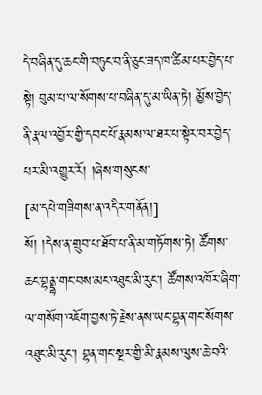དེ་བཞིན་དུ་ཆང་གི་བཏུང་བ་ནི་ཅུང་ཟད་ཁ་ཚིམ་པར་བྱེད་པ་སྟེ། བུམ་པ་ལ་སོགས་པ་བཞིན་དུ་མ་ཡིན་ཏེ། མྱོས་བྱེད་ནི་རྣལ་འབྱོར་གྱི་དབང་པོ་རྣམས་ལ་ཐར་པ་སྟེར་བར་བྱེད་པར་མི་འགྱུར་རོ། །ཞེས་གསུངས་
[མ་དཔེ་གཟིགས་ན་འདིར་གནོན།]
སོ། །དེས་ན་གྲུབ་པ་ཐོབ་པ་ནི་མ་གཏོགས་ཏེ། ཚོགས་ཆང་བྷནྡྷ་གང་བས་མང་འཐུང་མི་རུང་། ཚོགས་འཁོར་ཞིག་ལ་གསོག་འཇོག་བྱས་ཏེ་རྗེས་ནས་ཡང་བྷན་གང་སོགས་འཐུང་མི་རུང་། བྷན་གང་སྔར་གྱི་མི་རྣམས་ལུས་ཆེ་བའི་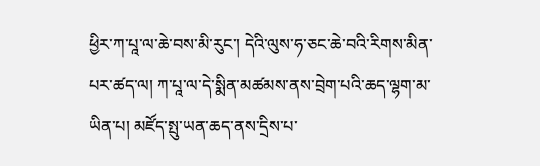ཕྱིར་ཀ་པཱ་ལ་ཆེ་བས་མི་རུང་། དེའི་ལུས་ཧ་ཅང་ཆེ་བའི་རིགས་མིན་པར་ཚད་ལ། ཀ་པཱ་ལ་དེ་སྨིན་མཚམས་ནས་བྲེག་པའི་ཆད་ལྷག་མ་ཡིན་པ། མཛོད་སྤུ་ཡན་ཆད་ནས་དྲིས་པ་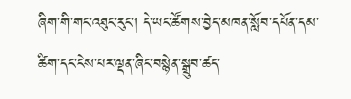ཞིག་གི་གང་འཐུང་རུང་། དེ་ཡང་ཚོགས་བྱེད་མཁན་སློབ་དཔོན་དམ་ཚིག་དང་ངེས་པར་ལྡན་ཞིང་བསྙེན་སྒྲུབ་ཚད་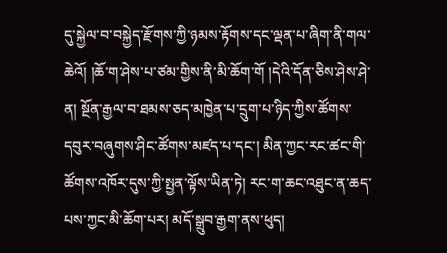དུ་སྐྱེལ་བ་བསྐྱེད་རྫོགས་ཀྱི་ཉམས་རྟོགས་དང་ལྡན་པ་ཞིག་ནི་གལ་ཆེའོ། །ཆོ་ག་ཤེས་པ་ཙམ་གྱིས་ནི་མི་ཆོག་གོ །དེའི་དོན་ཅིས་ཤེས་ཤེ་ན། སྔོན་རྒྱལ་བ་ཐམས་ཅད་མཁྱེན་པ་དྲུག་པ་ཉིད་ཀྱིས་ཚོགས་དབུར་བཞུགས་ཤིང་ཚོགས་མཛད་པ་དང་། མིན་ཀྱང་རང་ཚང་གི་ཚོགས་འཁོར་དུས་ཀྱི་སྤྱན་ལྟོས་ཡིན་ཏེ། རང་ག་ཆང་འཐུང་ན་ཆད་པས་ཀྱང་མི་ཆོག་པར། མདོ་སྒྲུབ་རྒྱག་ནས་ཕུད།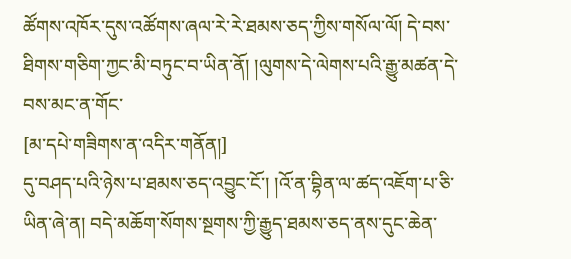ཚོགས་འཁོར་དུས་འཚོགས་ཞལ་རེ་རེ་ཐམས་ཅད་ཀྱིས་གསོལ་ལོ། དེ་བས་ཐིགས་གཅིག་ཀྱང་མི་བཏུང་བ་ཡིན་ནོ། །ལུགས་དེ་ལེགས་པའི་རྒྱུ་མཚན་དེ་བས་མང་ན་གོང་
[མ་དཔེ་གཟིགས་ན་འདིར་གནོན།]
དུ་བཤད་པའི་ཉེས་པ་ཐམས་ཅད་འབྱུང་ངོ་། །འོ་ན་བྷིན་ལ་ཚད་འཇོག་པ་ཅི་ཡིན་ཞེ་ན། བདེ་མཆོག་སོགས་སྔགས་ཀྱི་རྒྱུད་ཐམས་ཅད་ནས་དུང་ཆེན་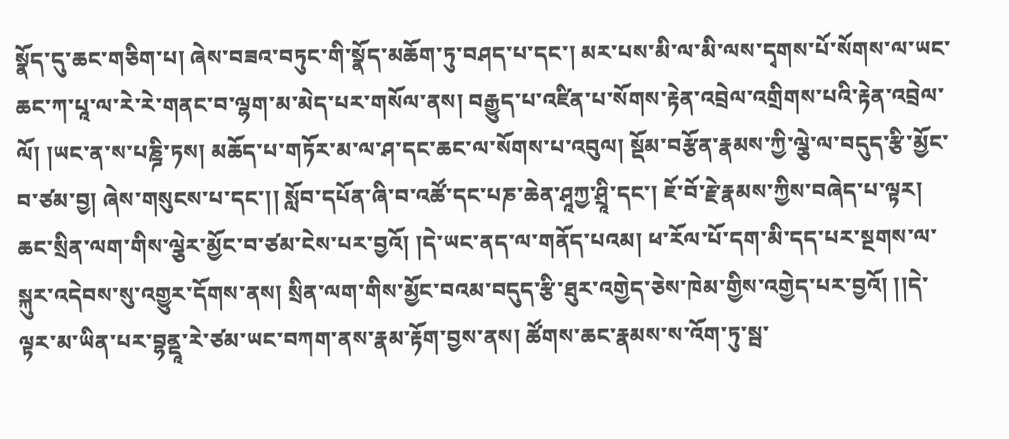སྣོད་དུ་ཆང་གཅིག་པ། ཞེས་བཟའ་བཏུང་གི་སྣོད་མཆོག་ཏུ་བཤད་པ་དང་། མར་པས་མི་ལ་མི་ལས་དྭགས་པོ་སོགས་ལ་ཡང་ཆང་ཀ་པཱ་ལ་རེ་རེ་གནང་བ་ལྷག་མ་མེད་པར་གསོལ་ནས། བརྒྱུད་པ་འཛིན་པ་སོགས་རྟེན་འབྲེལ་འགྲིགས་པའི་རྟེན་འབྲེལ་ལོ། །ཡང་ན་ས་པཎྜི་ཏས། མཆོད་པ་གཏོར་མ་ལ་ཤ་དང་ཆང་ལ་སོགས་པ་འབུལ། སྡོམ་བརྩོན་རྣམས་ཀྱི་ལྕེ་ལ་བདུད་རྩི་མྱོང་བ་ཙམ་བྱ། ཞེས་གསུངས་པ་དང་།། སློབ་དཔོན་ཞི་བ་འཚོ་དང་པཎ་ཆེན་ཤཱཀྱ་ཤྲཱི་དང་། ཇོ་བོ་རྗེ་རྣམས་ཀྱིས་བཞེད་པ་ལྟར། ཆང་སྲིན་ལག་གིས་ལྕེར་མྱོང་བ་ཙམ་ངེས་པར་བྱའོ། །དེ་ཡང་ནད་ལ་གནོད་པའམ། ཕ་རོལ་པོ་དག་མི་དད་པར་སྔགས་ལ་སྐུར་འདེབས་སུ་འགྱུར་དོགས་ནས། སྲིན་ལག་གིས་མྱོང་བའམ་བདུད་རྩི་ཐུར་འགྱེད་ཅེས་ཁེམ་གྱིས་འགྱེད་པར་བྱའོ། །།དེ་ལྟར་མ་ཡིན་པར་བྷནྡཱ་རེ་ཙམ་ཡང་བཀག་ནས་རྣམ་རྟོག་བྱས་ནས། ཚོགས་ཆང་རྣམས་ས་འོག་ཏུ་སྦ་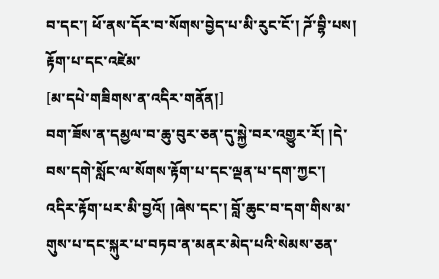བ་དང་། ཕོ་ནས་དོར་བ་སོགས་བྱེད་པ་མི་རུང་ངོ་། ཌོ་བྷི་པས། རྟོག་པ་དང་འཛེམ་
[མ་དཔེ་གཟིགས་ན་འདིར་གནོན།]
བག་ཟོས་ན་དམྱལ་བ་ཆུ་བུར་ཅན་དུ་སྐྱེ་བར་འགྱུར་རོ། །དེ་བས་དགེ་སློང་ལ་སོགས་རྟོག་པ་དང་ལྡན་པ་དག་ཀྱང་། འདིར་རྟོག་པར་མི་བྱའོ། །ཞེས་དང་། བློ་ཆུང་བ་དག་གིས་མ་གུས་པ་དང་སྐུར་པ་བཏབ་ན་མནར་མེད་པའི་སེམས་ཅན་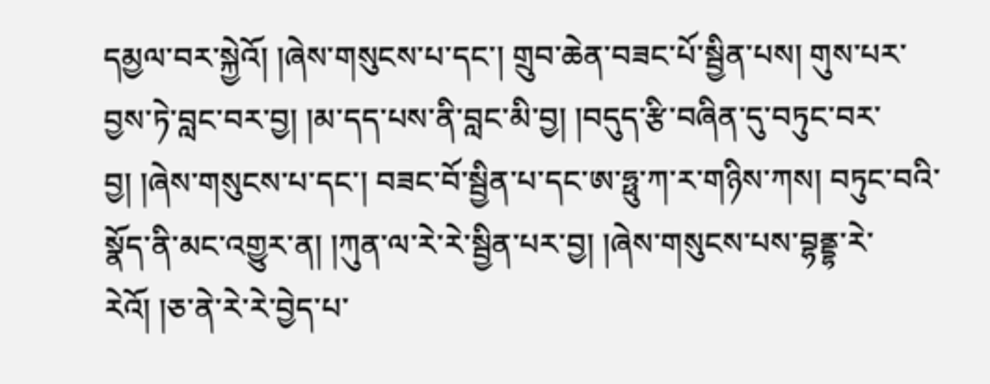དམྱལ་བར་སྐྱེའོ། །ཞེས་གསུངས་པ་དང་། གྲུབ་ཆེན་བཟང་པོ་སྦྱིན་པས། གུས་པར་བྱས་ཏེ་བླང་བར་བྱ། །མ་དད་པས་ནི་བླང་མི་བྱ། །བདུད་རྩི་བཞིན་དུ་བཏུང་བར་བྱ། །ཞེས་གསུངས་པ་དང་། བཟང་བོ་སྦྱིན་པ་དང་ཨ་ཧྥུ་ཀ་ར་གཉིས་ཀས། བཏུང་བའི་སྣོད་ནི་མང་འགྱུར་ན། །ཀུན་ལ་རེ་རེ་སྦྱིན་པར་བྱ། །ཞེས་གསུངས་པས་བྷནྡྷ་རེ་རེའོ། །ཅ་ནེ་རེ་རེ་བྱེད་པ་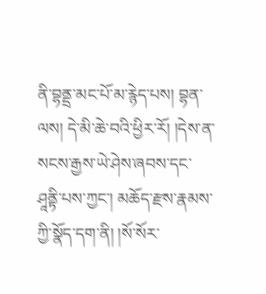ནི་བྷནྡྲ་མང་པོ་མ་རྙེད་པས། བྷན་ལས། དེ་མི་ཆེ་བའི་ཕྱིར་རོ། །དེས་ན་སངས་རྒྱས་ཡེ་ཤེས་ཞབས་དང་ཤཱནྟི་པས་ཀྱང་། མཆོད་རྫས་རྣམས་ཀྱི་སྣོད་དག་ནི། །སོ་སོར་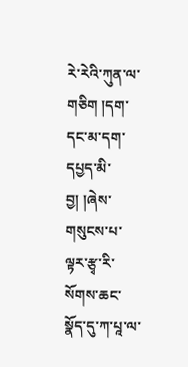རེ་རེའི་ཀུན་ལ་གཅིག །དག་དང་མ་དག་དཔྱད་མི་བྱ། །ཞེས་གསུངས་པ་ལྟར་རྩྭ་རི་སོགས་ཆང་སྣོད་དུ་ཀ་པཱ་ལ་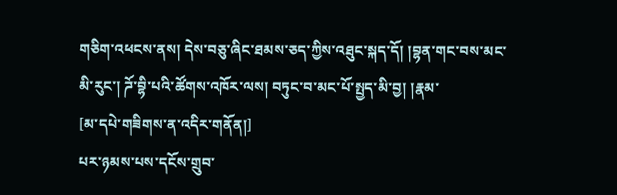གཅིག་འཕངས་ནས། དེས་བཅུ་ཞིང་ཐམས་ཅད་ཀྱིས་འཐུང་སྐད་དོ། །བྷན་གང་བས་མང་མི་རུང་། ཌོ་བྷི་པའི་ཚོགས་འཁོར་ལས། བཏུང་བ་མང་པོ་སྤྱད་མི་བྱ། །རྣམ་
[མ་དཔེ་གཟིགས་ན་འདིར་གནོན།]
པར་ཉམས་པས་དངོས་གྲུབ་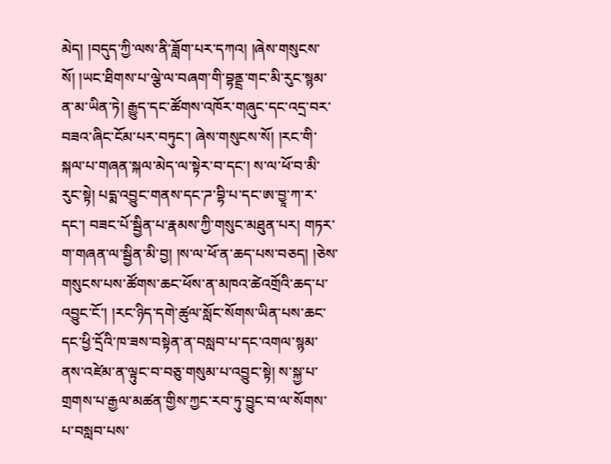མེད། །བདུད་ཀྱི་ལས་ནི་ཟློག་པར་དཀའ། །ཞེས་གསུངས་སོ། །ཡང་ཐིགས་པ་ལྕེ་ལ་བཞག་གི་བྷནྡྲ་གང་མི་རུང་སྙམ་ན་མ་ཡིན་ཏེ། རྒྱུད་དང་ཚོགས་འཁོར་གཞུང་དང་འདྲ་བར་བཟའ་ཞིང་ངོམ་པར་བཏུང་། ཞེས་གསུངས་སོ། །རང་གི་སྐལ་པ་གཞན་སྐལ་མེད་ལ་སྟེར་བ་དང་། ས་ལ་ཕོ་བ་མི་རུང་སྟེ། པདྨ་འབྱུང་གནས་དང་ཌ་བྷི་པ་དང་ཨ་བྱཱ་ཀ་ར་དང་། བཟང་པོ་སྦྱིན་པ་རྣམས་ཀྱི་གསུང་མཐུན་པར། གཏར་ག་གཞན་ལ་སྦྱིན་མི་བྱ། །ས་ལ་ཕོ་ན་ཆད་པས་བཅད། །ཅེས་གསུངས་པས་ཚོགས་ཆང་ཕོས་ན་མཁའ་ཚེའགྲོའི་ཆད་པ་འབྱུང་ངོ་། །རང་ཉིད་དགེ་ཚུལ་སློང་སོགས་ཡིན་པས་ཆང་དང་ཕྱི་དྲོའི་ཁ་ཟས་བསྟེན་ན་བསླབ་པ་དང་འགལ་སྙམ་ནས་འཛེམ་ན་ལྟུང་བ་བཅུ་གསུམ་པ་འབྱུང་སྟེ། ས་སྐྱ་པ་གྲགས་པ་རྒྱལ་མཚན་གྱིས་ཀྱང་རབ་ཏུ་བྱུང་བ་ལ་སོགས་པ་བསླབ་པས་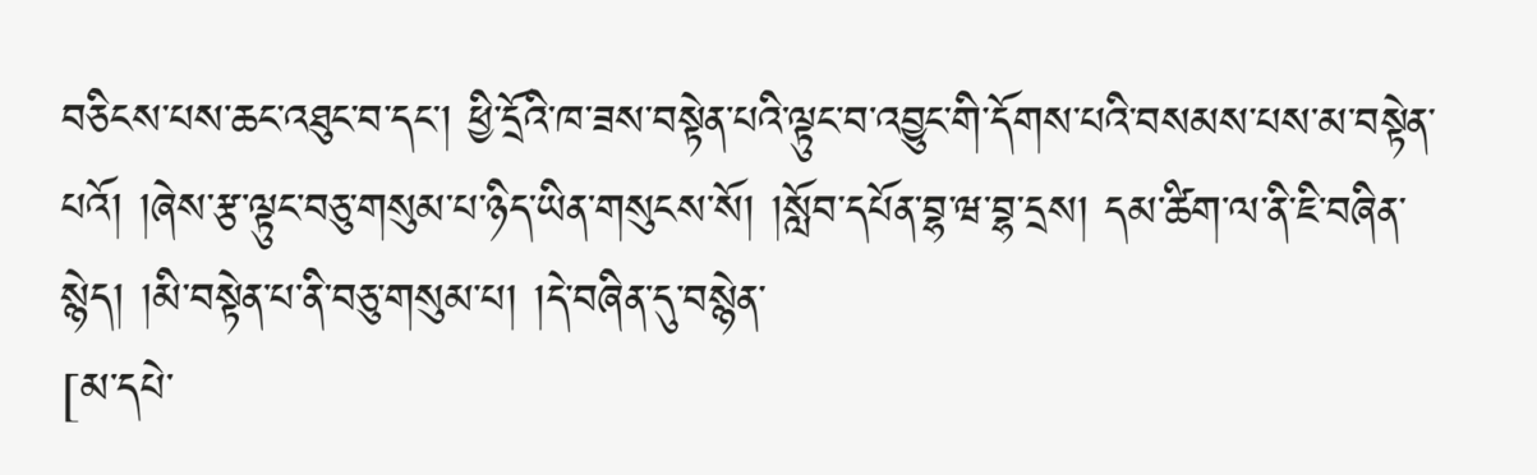བཅིངས་པས་ཆང་འཐུང་བ་དང་། ཕྱི་དྲོའི་ཁ་ཟས་བསྟེན་པའི་ལྟུང་བ་འབྱུང་གི་དོགས་པའི་བསམས་པས་མ་བསྟེན་པའོ། །ཞེས་རྩ་ལྟུང་བཅུ་གསུམ་པ་ཉིད་ཡིན་གསུངས་སོ། །སློབ་དཔོན་བྷ་ཝ་བྷ་དྲས། དམ་ཚིག་ལ་ནི་ཇི་བཞིན་སྙེད། །མི་བསྟེན་པ་ནི་བཅུ་གསུམ་པ། །དེ་བཞིན་དུ་བསྙེན་
[མ་དཔེ་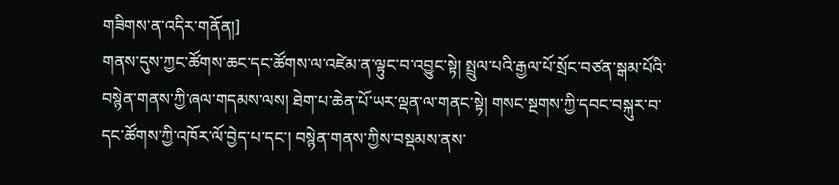གཟིགས་ན་འདིར་གནོན།]
གནས་དུས་ཀྱང་ཚོགས་ཆང་དང་ཚོགས་ལ་འཛེམ་ན་ལྟུང་བ་འབྱུང་སྟེ། སྤྲུལ་པའི་རྒྱལ་པོ་སྲོང་བཙན་སྒམ་པོའི་བསྙེན་གནས་ཀྱི་ཞལ་གདམས་ལས། ཐེག་པ་ཆེན་པོ་ཡར་ལྡན་ལ་གནང་སྟེ། གསང་སྔགས་ཀྱི་དབང་བསྐུར་བ་དང་ཚོགས་ཀྱི་འཁོར་ལོ་བྱེད་པ་དང་། བསྙེན་གནས་ཀྱིས་བསྡམས་ནས་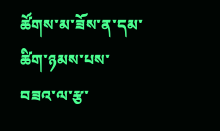ཚོགས་མ་ཟོས་ན་དམ་ཚིག་ཉམས་པས་བཟའ་ལ་རྩ་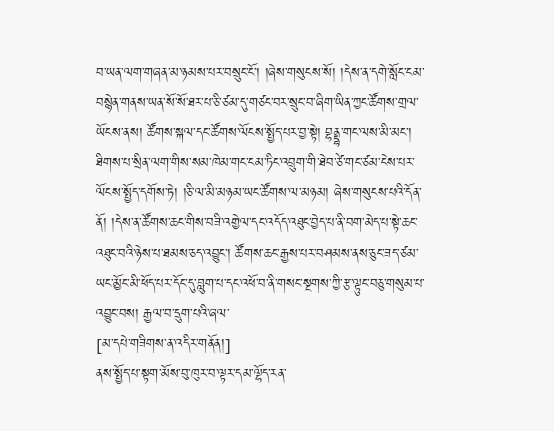བ་ཡན་ལག་གཞན་མ་ཉམས་པར་བསྲུང་ངོ་། །ཞེས་གསུངས་སོ། །དེས་ན་དགེ་སློང་ངམ་བསྙེན་གནས་ཡན་སོ་སོ་ཐར་པ་ཅི་ཙམ་དུ་གཙང་བར་སྲུང་བ་ཞིག་ཡིན་ཀྱང་ཚོགས་གྲལ་ཡོངས་ནས། ཚོགས་སྐལ་དང་ཚོགས་ལོངས་སྤྱོད་པར་བྱ་སྟེ། བྷནྡྷ་གང་ལས་མི་མང་། ཐིགས་པ་སྲིན་ལག་གིས་སམ་ཁེམ་གང་ངམ་ཏིང་འབྲུག་གི་ཐེབ་ཙེ་གང་ཙམ་ངེས་པར་ལོངས་སྤྱོད་དགོས་ཏེ། །ཅི་ལ་མི་མཉམ་ཡང་ཚོགས་ལ་མཉམ། ཞེས་གསུངས་པའི་དོན་ནོ། །དེས་ན་ཚོགས་ཆང་གིས་བཟི་འགྱེལ་དང་འདོད་འཐུང་བྱེད་པ་ནི་བག་མེད་པ་སྟེ་ཆང་འཐུང་བའི་ཉེས་པ་ཐམས་ཅད་འབྱུང་། ཚོགས་ཆང་རྒྱས་པར་བཤམས་ནས་ཅུང་ཟད་ཙམ་ཡང་མྱོང་མི་ཕོད་པར་དོང་དུ་བླུག་པ་དང་འཕོ་བ་ནི་གསང་སྔགས་ཀྱི་རྩ་ལྟུང་བཅུ་གསུམ་པ་འབྱུང་བས། རྒྱལ་བ་དྲུག་པའི་ཞལ་
[མ་དཔེ་གཟིགས་ན་འདིར་གནོན།]
ནས་སྤྱོད་པ་སྟག་མོས་བུ་ཁུར་བ་ལྟར་དམ་ལྷོད་རན་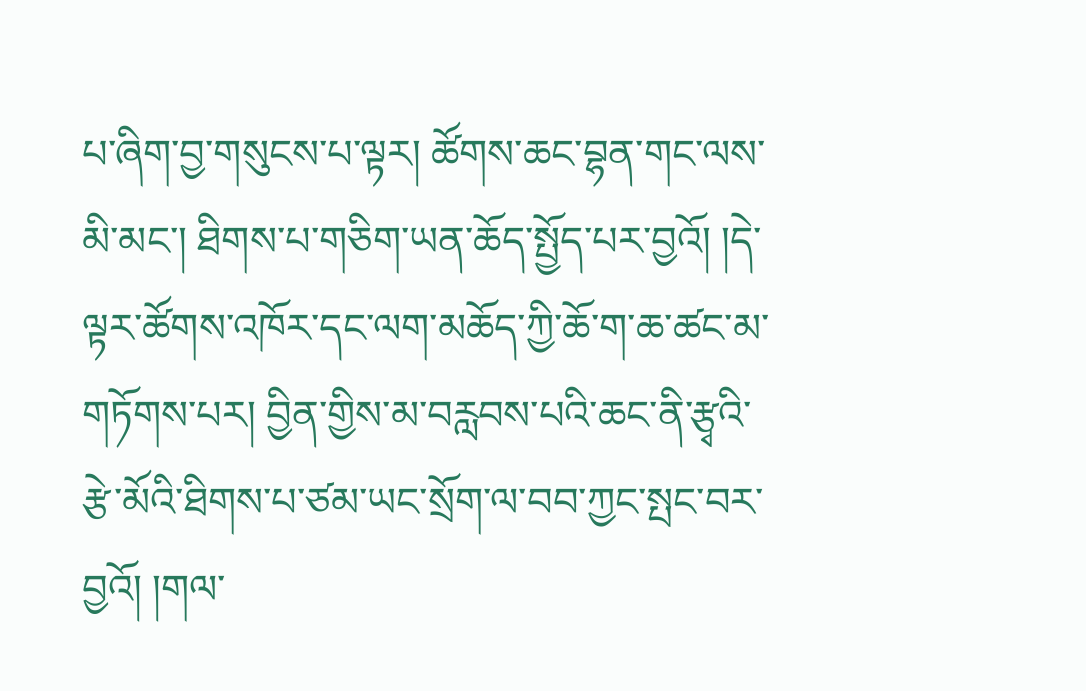པ་ཞིག་བྱ་གསུངས་པ་ལྟར། ཚོགས་ཆང་བྷན་གང་ལས་མི་མང་། ཐིགས་པ་གཅིག་ཡན་ཆོད་སྤྱོད་པར་བྱའོ། །དེ་ལྟར་ཚོགས་འཁོར་དང་ལག་མཆོད་ཀྱི་ཆོ་ག་ཆ་ཚང་མ་གཏོགས་པར། བྱིན་གྱིས་མ་བརླབས་པའི་ཆང་ནི་རྩྭའི་རྩེ་མོའི་ཐིགས་པ་ཙམ་ཡང་སྲོག་ལ་བབ་ཀྱང་སྤང་བར་བྱའོ། །གལ་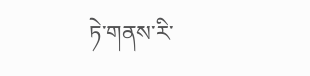ཏེ་གནས་རི་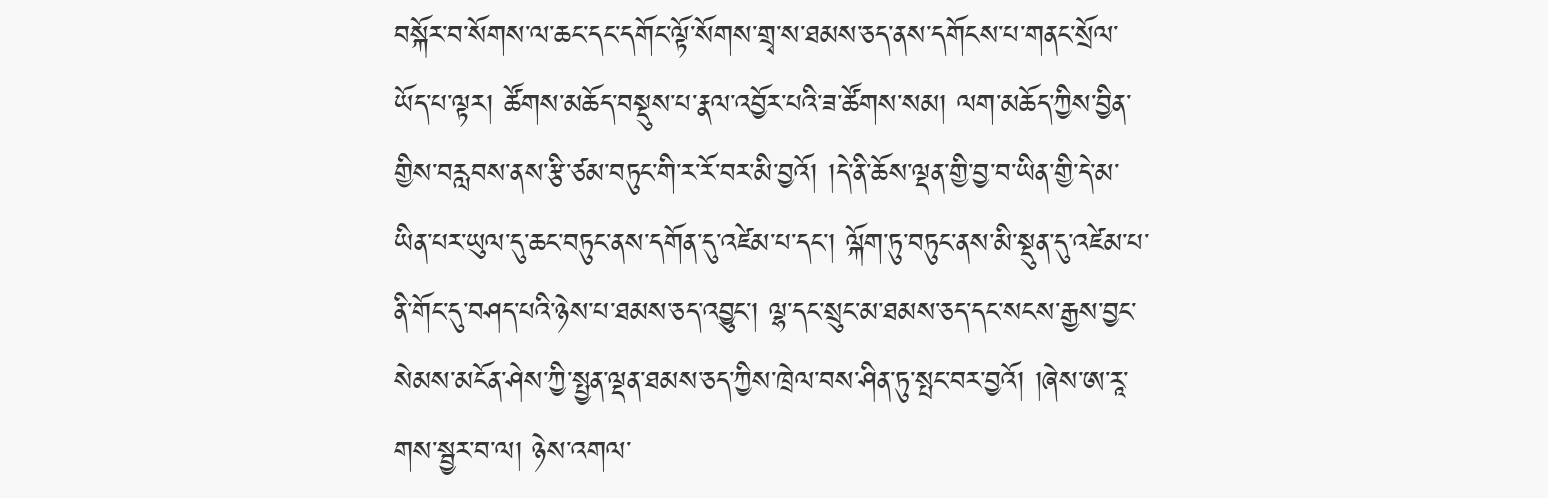བསྐོར་བ་སོགས་ལ་ཆང་དང་དགོང་ལྟོ་སོགས་གྲྭ་ས་ཐམས་ཅད་ནས་དགོངས་པ་གནང་སྲོལ་ཡོད་པ་ལྟར། ཚོགས་མཆོད་བསྡུས་པ་རྣལ་འབྱོར་པའི་ཟ་ཚོགས་སམ། ལག་མཆོད་ཀྱིས་བྱིན་གྱིས་བརླབས་ནས་རྩི་ཙམ་བཏུང་གི་ར་རོ་བར་མི་བྱའོ། །དེ་ནི་ཆོས་ལྡན་གྱི་བྱ་བ་ཡིན་གྱི་དེ་མ་ཡིན་པར་ཡུལ་དུ་ཆང་བཏུང་ནས་དགོན་དུ་འཛེམ་པ་དང་། ལྐོག་ཏུ་བཏུང་ནས་མི་སྡུན་དུ་འཛེམ་པ་ནི་གོང་དུ་བཤད་པའི་ཉེས་པ་ཐམས་ཅད་འབྱུང་། ལྷ་དང་སྲུང་མ་ཐམས་ཅད་དང་སངས་རྒྱས་བྱང་སེམས་མངོན་ཤེས་ཀྱི་སྤྱན་ལྡན་ཐམས་ཅད་ཀྱིས་ཁྲེལ་བས་ཤིན་ཏུ་སྤང་བར་བྱའོ། །ཞེས་ཨ་རཱ་གས་སྦྱར་བ་ལ། ཉེས་འགལ་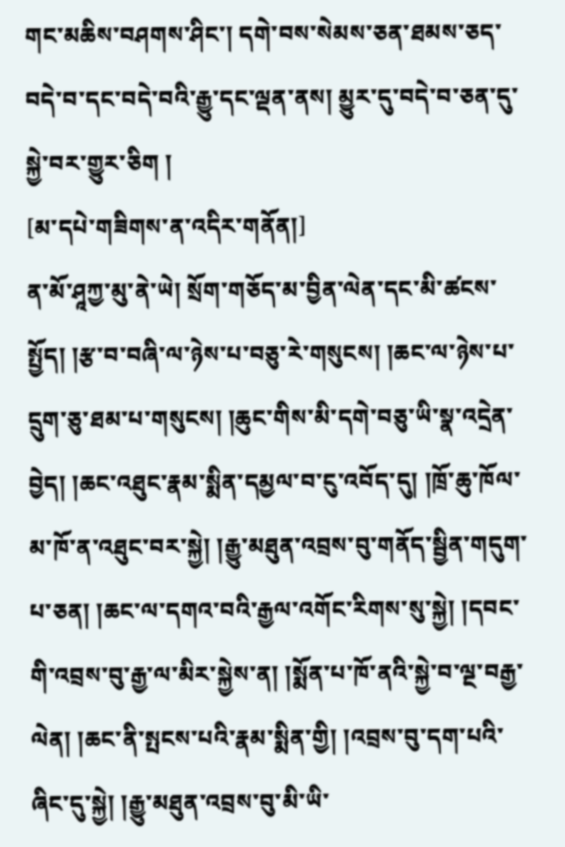གང་མཆིས་བཤགས་ཤིང་། དགེ་བས་སེམས་ཅན་ཐམས་ཅད་བདེ་བ་དང་བདེ་བའི་རྒྱུ་དང་ལྡན་ནས། མྱུར་དུ་བདེ་བ་ཅན་དུ་སྐྱེ་བར་གྱུར་ཅིག །
[མ་དཔེ་གཟིགས་ན་འདིར་གནོན།]
ན་མོ་ཤཱཀྱ་མུ་ནེ་ཡེ། སྲོག་གཅོད་མ་བྱིན་ལེན་དང་མི་ཚངས་སྤྱོད། །རྩ་བ་བཞི་ལ་ཉེས་པ་བཅུ་རེ་གསུངས། །ཆང་ལ་ཉེས་པ་དྲུག་ཅུ་ཐམ་པ་གསུངས། །ཆུང་གིས་མི་དགེ་བཅུ་ཡི་སྣ་འདྲེན་བྱེད། །ཆང་འཐུང་རྣམ་སྨིན་དམྱལ་བ་ངུ་འབོད་དུ། །ཁྲོ་ཆུ་ཁོལ་མ་ཁོ་ན་འཐུང་བར་སྐྱེ། །རྒྱུ་མཐུན་འབྲས་བུ་གནོད་སྦྱིན་གདུག་པ་ཅན། །ཆང་ལ་དགའ་བའི་རྒྱལ་འགོང་རིགས་སུ་སྐྱེ། །དབང་གི་འབྲས་བུ་རྒྱ་ལ་མིར་སྐྱེས་ན། །སྨོན་པ་ཁོ་ནའི་སྐྱེ་བ་ལྔ་བརྒྱ་ལེན། །ཆང་ནི་སྤངས་པའི་རྣམ་སྨིན་གྱི། །འབྲས་བུ་དག་པའི་ཞིང་དུ་སྐྱེ། །རྒྱུ་མཐུན་འབྲས་བུ་མི་ཡི་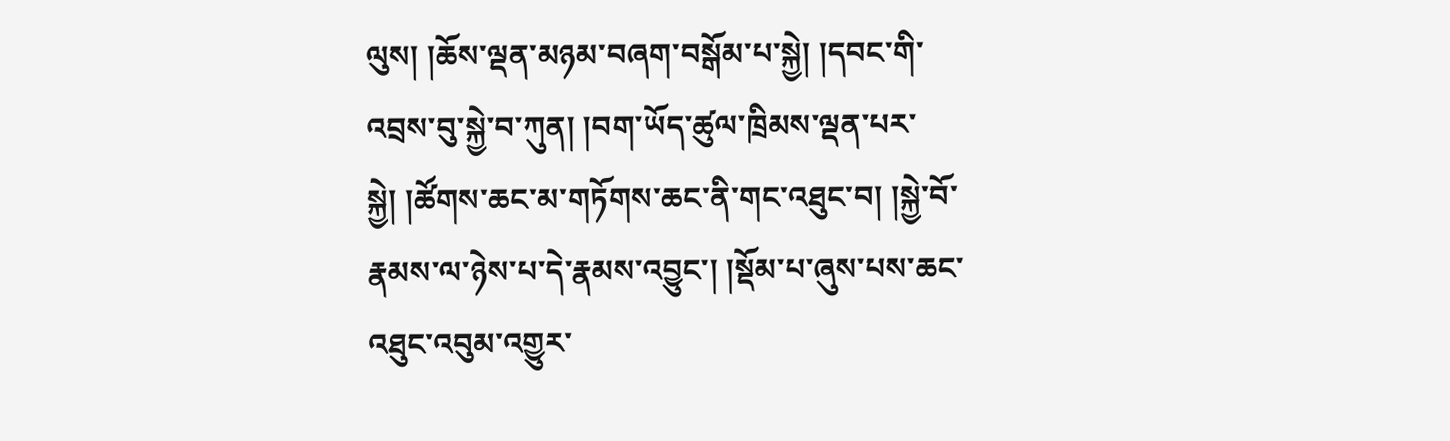ལུས། །ཆོས་ལྡན་མཉམ་བཞག་བསྒོམ་པ་སྐྱེ། །དབང་གི་འབྲས་བུ་སྐྱེ་བ་ཀུན། །བག་ཡོད་ཚུལ་ཁྲིམས་ལྡན་པར་སྐྱེ། །ཚོགས་ཆང་མ་གཏོགས་ཆང་ནི་གང་འཐུང་བ། །སྐྱེ་བོ་རྣམས་ལ་ཉེས་པ་དེ་རྣམས་འབྱུང་། །སྡོམ་པ་ཞུས་པས་ཆང་འཐུང་འབུམ་འགྱུར་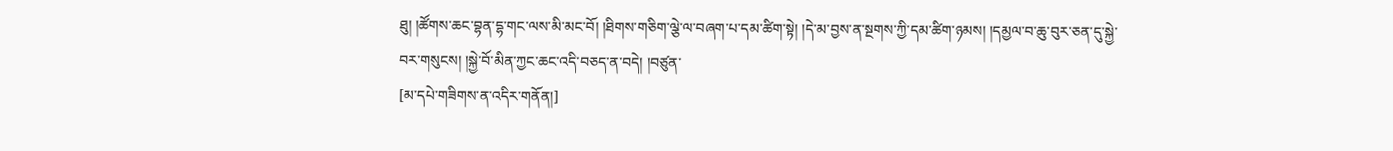ཐུ། །ཚོགས་ཆང་བྷན་དྷ་གང་ལས་མི་མང་བོ། །ཐིགས་གཅིག་ལྕེ་ལ་བཞག་པ་དམ་ཚིག་སྟེ། །དེ་མ་བྱས་ན་སྔགས་ཀྱི་དམ་ཚིག་ཉམས། །དམྱལ་བ་ཆུ་བུར་ཅན་དུ་སྐྱེ་བར་གསུངས། །སྐྱེ་བོ་མིན་ཀྱང་ཆང་འདི་བཅད་ན་བདེ། །བཙུན་
[མ་དཔེ་གཟིགས་ན་འདིར་གནོན།]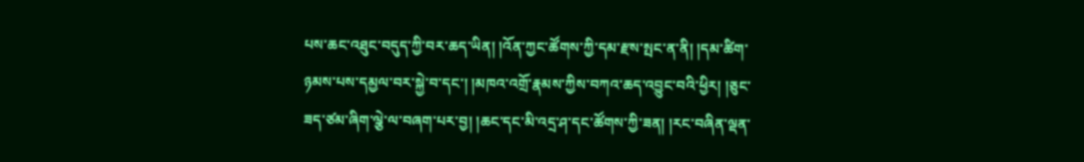པས་ཆང་འཐུང་བདུད་ཀྱི་བར་ཆད་ཡིན། །འོན་ཀྱང་ཚོགས་ཀྱི་དམ་རྫས་སྤང་ན་ནི། །དམ་ཚིག་ཉམས་པས་དམྱལ་བར་སྐྱེ་བ་དང་། །མཁའ་འགྲོ་རྣམས་ཀྱིས་བཀའ་ཆད་འབྱུང་བའི་ཕྱིར། །ཅུང་ཟད་ཙམ་ཞིག་ལྕེ་ལ་བཞག་པར་བྱ། །ཆང་དང་མི་འདྲ་ཤ་དང་ཚོགས་ཀྱི་ཟན། །རང་བཞིན་ལྡན་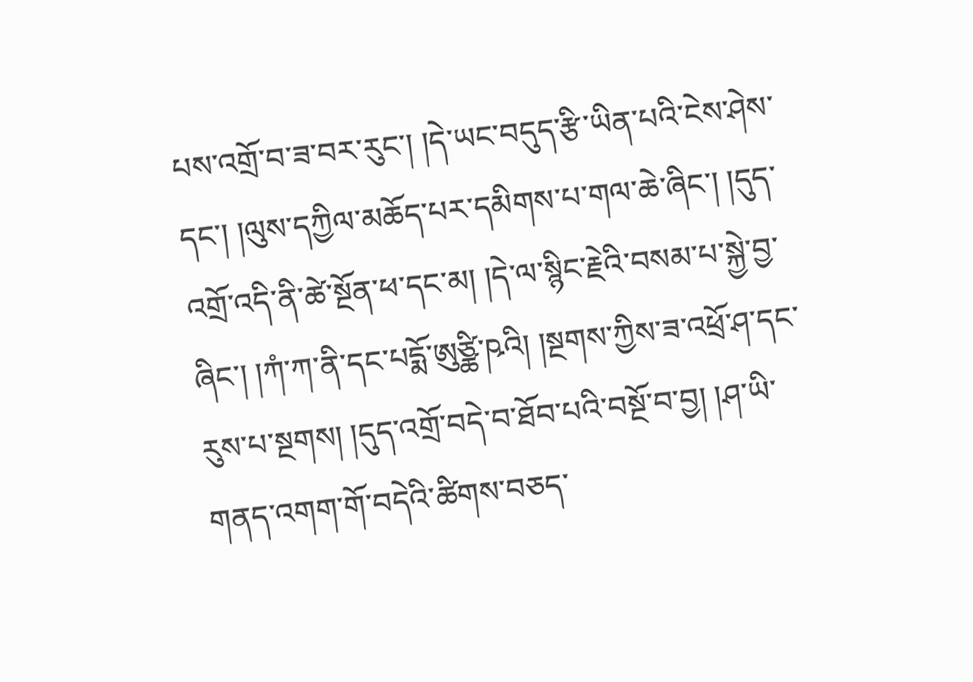པས་འགྲོ་བ་ཟ་བར་རུང་། །དེ་ཡང་བདུད་རྩི་ཡིན་པའི་ངེས་ཤེས་དང་། །ལུས་དཀྱིལ་མཆོད་པར་དམིགས་པ་གལ་ཆེ་ཞིང་། །དུད་འགྲོ་འདི་ནི་ཚེ་སྔོན་ཕ་དང་མ། །དེ་ལ་སྙིང་རྗེའི་བསམ་པ་སྐྱེ་བྱ་ཞིང་། །ཀཾ་ཀ་ནི་དང་པདྨོ་ཨུཙྪི་ཥའི། །སྔགས་ཀྱིས་ཟ་འཕྲོ་ཤ་དང་རུས་པ་སྔགས། །དུད་འགྲོ་བདེ་བ་ཐོབ་པའི་བསྔོ་བ་བྱ། །ཤ་ཡི་གནད་འགག་གོ་བདེའི་ཚིགས་བཅད་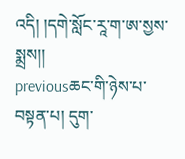འདི། །དགེ་སློང་རཱ་ག་ཨ་སྱས་སྨྲས།།
previousཆང་གི་ཉེས་པ་བསྟན་པ། དུག་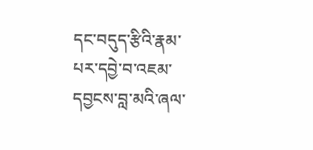དང་བདུད་རྩིའི་རྣམ་པར་དབྱེ་བ་འཇམ་དབྱངས་བླ་མའི་ཞལ་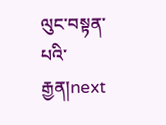ལུང་བསྟན་པའི་རྒྱན།next